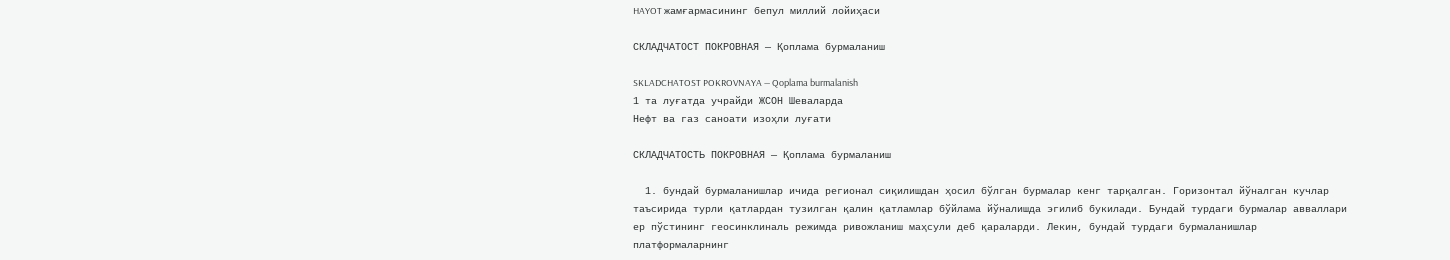HAYOT жамғармасининг бепул миллий лойиҳаси

СКЛАДЧАТОСТ ПОКРОВНАЯ — Қоплама бурмаланиш

SKLADCHATOST POKROVNAYA — Qoplama burmalanish
1 та луғатда учрайди ЖСОН Шеваларда
Нефт ва газ саноати изоҳли луғати

СКЛАДЧАТОСТЬ ПОКРОВНАЯ — Қоплама бурмаланиш

  1. бундай бурмаланишлар ичида регионал сиқилишдан ҳосил бўлган бурмалар кенг тарқалган. Горизонтал йўналган кучлар таъсирида турли қатлардан тузилган қалин қатламлар бўйлама йўналишда эгилиб букилади. Бундай турдаги бурмалар авваллари ер пўстининг геосинклиналь режимда ривожланиш маҳсули деб қараларди. Лекин, бундай турдаги бурмаланишлар платформаларнинг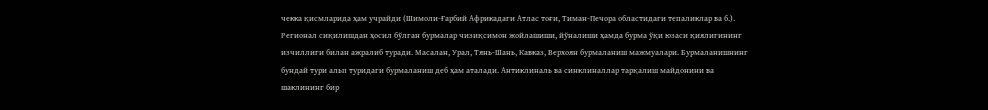чекка қисмларида ҳам учрайди (Шимоли-Ғарбий Африкадаги Атлас тоғи, Тиман-Печора областидаги тепаликлар ва б.). Регионал сиқилишдан ҳосил бўлган бурмалар чизиқсимон жойлашиши, йўналиши ҳамда бурма ўқи юзаси қиялигининг изчиллиги билан ажралиб туради. Масалан, Урал, Тянь-Шань, Кавказ, Верхоян бурмаланиш мажмуалари. Бурмаланишнинг бундай тури альп туридаги бурмаланиш деб ҳам аталади. Антиклиналь ва синклиналлар тарқалиш майдонини ва шаклининг бир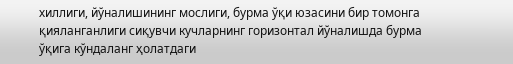хиллиги, йўналишининг мослиги, бурма ўқи юзасини бир томонга қияланганлиги сиқувчи кучларнинг горизонтал йўналишда бурма ўқига кўндаланг ҳолатдаги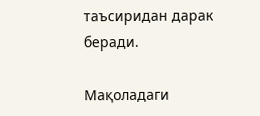таъсиридан дарак беради.

Мақоладаги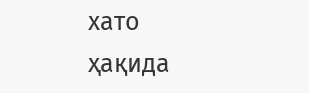хато ҳақида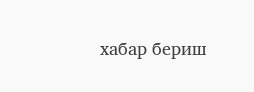хабар бериш